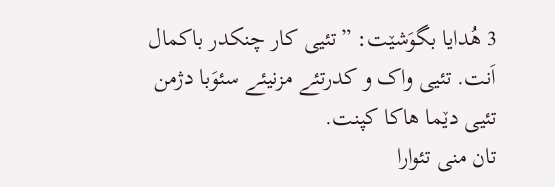3 هُدایا بگوَشێت: ”تئیی کار چنکدر باکمال اَنت. تئیی واک و کدرتئے مزنیئے سئوَبا دژمن تئیی دێما هاکا کپنت.
تان منی تئوارا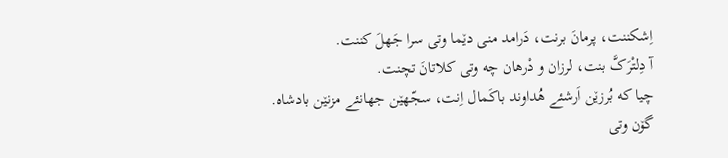اِشکننت، پرمانَ برنت، دَرامد منی دێما وتی سرا جَهلَ کننت.
آ دِلتْرَکَّ بنت، لرزان و دْرهان چه وتی کلاتانَ تچنت.
چیا که بُرزێن اَرشئے هُداوند باکَمال اِنت، سجّهێن جهانئے مزنێن بادشاه.
گۆن وتی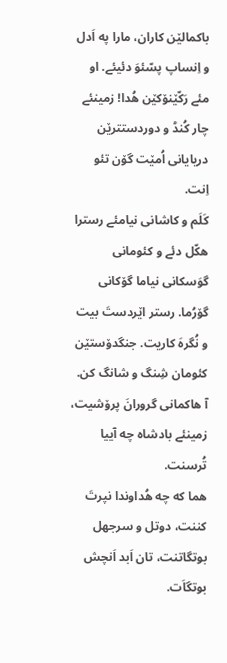باکمالێن کاران، مارا په اَدل و اِنساپ پسّئوَ دئیئے. او مئے رَکّێنۆکێن هُدا! زمینئے چار کُنڈ و دوردستترێن دریایانی اُمێت گۆن تئو اِنت.
کَلَم و کاشانی نیامئے رسترا هکّل دئے و کئومانی گوَسکانی نیاما گۆکانی گۆرُما. رستر اێردستَ بیت و نُگرهَ کاریت. جنگدۆستێن کئومان شِنگ و شانگ کن.
آ هاکمانی گرورانَ پرۆشیت، زمینئے بادشاه چه آییا تُرسنت.
هما که چه هُداوندا نپرتَ کننت، دوتل و سرجهل بوتگاتنت، تان اَبد اَنچش بوتگاَت.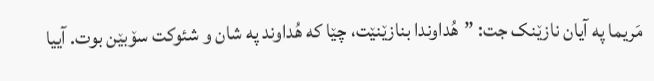مَریما په آیان نازێنک جت: ”هُداوندا بنازێنێت، چێا که هُداوند په شان و شئوکت سۆبێن بوت. آییا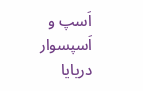اَسپ و اَسپسوار دریایا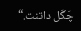چَگَل داتنت.“